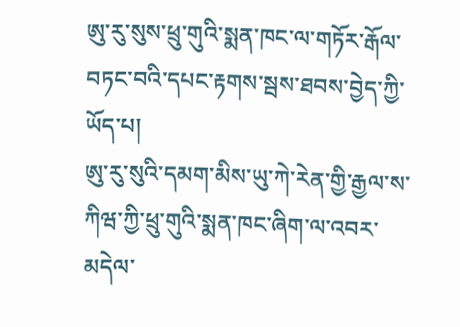ཨུ་རུ་སུས་ཕྲུ་གུའི་སྨན་ཁང་ལ་གཏོར་རྒོལ་བཏང་བའི་དཔང་རྟགས་སྦས་ཐབས་བྱེད་ཀྱི་ཡོད་པ།
ཨུ་རུ་སུའི་དམག་མིས་ཡུ་ཀེ་རེན་གྱི་རྒྱལ་ས་ཀིཝ་ཀྱི་ཕྲུ་གུའི་སྨན་ཁང་ཞིག་ལ་འབར་མདེལ་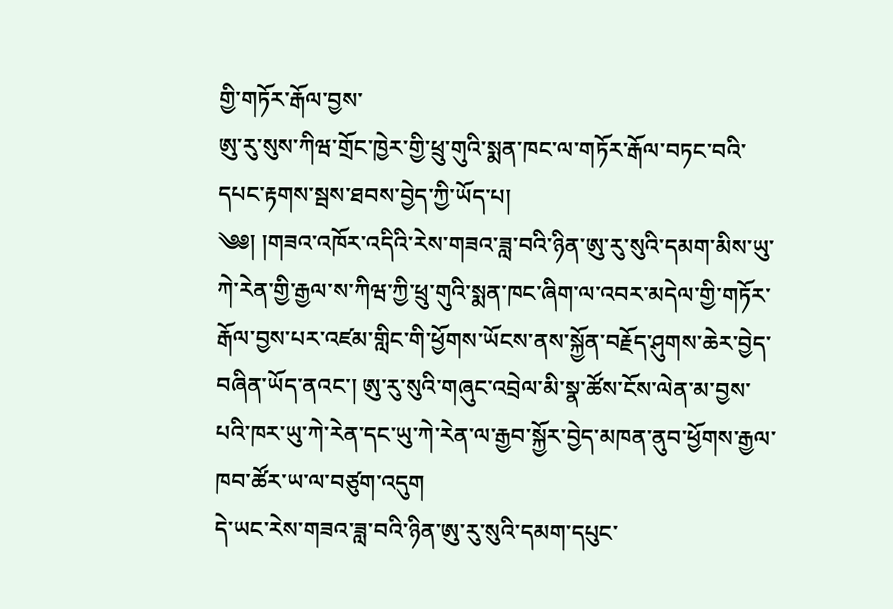གྱི་གཏོར་རྒོལ་བྱས་
ཨུ་རུ་སུས་ཀིཝ་གྲོང་ཁྱེར་གྱི་ཕྲུ་གུའི་སྨན་ཁང་ལ་གཏོར་རྒོལ་བཏང་བའི་དཔང་རྟགས་སྦས་ཐབས་བྱེད་ཀྱི་ཡོད་པ།
༄༅། །གཟའ་འཁོར་འདིའི་རེས་གཟའ་ཟླ་བའི་ཉིན་ཨུ་རུ་སུའི་དམག་མིས་ཡུ་ཀེ་རེན་གྱི་རྒྱལ་ས་ཀིཝ་ཀྱི་ཕྲུ་གུའི་སྨན་ཁང་ཞིག་ལ་འབར་མདེལ་གྱི་གཏོར་རྒོལ་བྱས་པར་འཛམ་གླིང་གི་ཕྱོགས་ཡོངས་ནས་སྐྱོན་བརྗོད་ཤུགས་ཆེར་བྱེད་བཞིན་ཡོད་ནའང་། ཨུ་རུ་སུའི་གཞུང་འབྲེལ་མི་སྣ་ཚོས་ངོས་ལེན་མ་བྱས་པའི་ཁར་ཡུ་ཀེ་རེན་དང་ཡུ་ཀེ་རེན་ལ་རྒྱབ་སྐྱོར་བྱེད་མཁན་ནུབ་ཕྱོགས་རྒྱལ་ཁབ་ཚོར་ཡ་ལ་བཙུག་འདུག
དེ་ཡང་རེས་གཟའ་ཟླ་བའི་ཉིན་ཨུ་རུ་སུའི་དམག་དཔུང་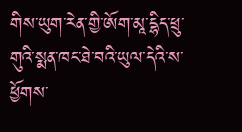གིས་ཡུག་རེན་གྱི་ཨོག་མཱ་དྷིད་ཕྲུ་གུའི་སྨན་ཁང་ཐེ་བའི་ཡུལ་དེའི་ས་ཕྱོགས་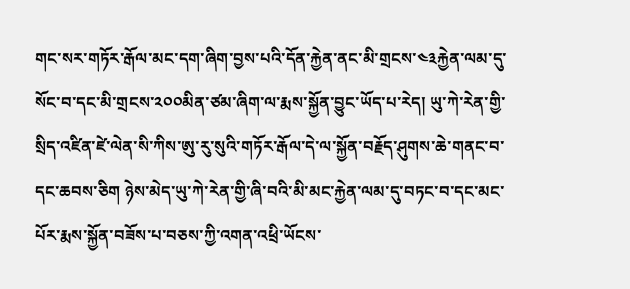གང་སར་གཏོར་རྒོལ་མང་དག་ཞིག་བྱས་པའི་དོན་རྐྱེན་ནང་མི་གྲངས་༤༣རྐྱེན་ལམ་དུ་སོང་བ་དང་མི་གྲངས་༢༠༠མིན་ཙམ་ཞིག་ལ་རྨས་སྐྱོན་བྱུང་ཡོད་པ་རེད། ཡུ་ཀེ་རེན་གྱི་སྲིད་འཛིན་ཛེ་ལེན་སི་ཀིས་ཨུ་རུ་སུའི་གཏོར་རྒོལ་དེ་ལ་སྐྱོན་བརྗོད་ཤུགས་ཆེ་གནང་བ་དང་ཆབས་ཅིག ཉེས་མེད་ཡུ་ཀེ་རེན་གྱི་ཞི་བའི་མི་མང་རྐྱེན་ལམ་དུ་བཏང་བ་དང་མང་པོར་རྨས་སྐྱོན་བཟོས་པ་བཅས་ཀྱི་འགན་འཕྲི་ཡོངས་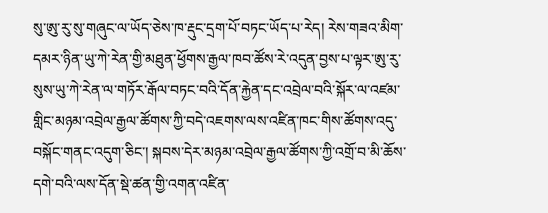སུ་ཨུ་རུ་སུ་གཞུང་ལ་ཡོད་ཅེས་ཁ་རྡུང་དྲག་པོ་བཏང་ཡོད་པ་རེད། རེས་གཟའ་མིག་དམར་ཉིན་ཡུ་ཀེ་རེན་གྱི་མཐུན་ཕྱོགས་རྒྱལ་ཁབ་ཚོས་རེ་འདུན་བྱས་པ་ལྟར་ཨུ་རུ་སུས་ཡུ་ཀེ་རེན་ལ་གཏོར་རྒོལ་བཏང་བའི་དོན་རྐྱེན་དང་འབྲེལ་བའི་སྐོར་ལ་འཛམ་གླིང་མཉམ་འབྲེལ་རྒྱལ་ཚོགས་ཀྱི་བདེ་འཇགས་ལས་འཛིན་ཁང་གིས་ཚོགས་འདུ་བསྐོང་གནང་འདུག་ཅིང་། སྐབས་དེར་མཉམ་འབྲེལ་རྒྱལ་ཚོགས་ཀྱི་འགྲོ་བ་མི་ཆོས་དགེ་བའི་ལས་དོན་སྡེ་ཚན་གྱི་འགན་འཛིན་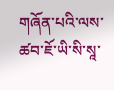གཞོན་པའི་ལས་ཚབ་ཇོ་ཡི་སི་སཱ་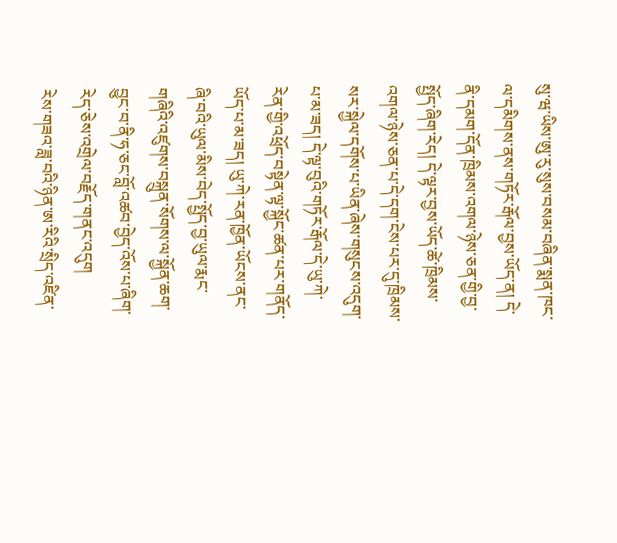སུ་ཝ་ཡིས་ཨུ་རུ་སུས་བསམ་བཞིན་སྨན་ཁང་ལ་དམིགས་ནས་གཏོར་རྒོལ་བྱས་ཡོད་ན། དེ་ནི་དམག་དོན་ཁྲིམས་འགལ་ཉེས་ཅན་གྱི་བྱ་སྤྱོད་ཞིག་རེད། དེ་ལྟར་བྱས་ཡོད་ཚེ་ཁྲིམས་འགལ་ཉེས་ཅན་པ་དེ་དག་ངེས་པར་དུ་ཁྲིམས་སར་སྐྱེལ་དགོས་པ་ཡིན་ཞེས་གསུངས་འདུག་པ་མ་ཟད། དེ་ལྟ་བུའི་གཏོར་རྒོལ་དེ་ཡུ་ཀེ་རེན་གྱི་འཕྲོད་བསྟེན་ལྟ་སྐྱོང་ཚན་པར་གནོད་ཡོད་པ་མ་ཟད། ཡུ་ཀེ་རན་ཁྱོན་ཡོངས་ནང་ཞི་བའི་ཡུལ་མིས་བེད་སྤྱོད་བྱ་ཡུལ་རྨང་གཞིའི་འཛུགས་བསྐྲུན་སོགས་ལ་སྐྱོན་ཆག་བྱུང་བ་ནི་ཧ་ཅང་བློ་འཚབ་བྱེད་འོས་པ་ཞིག་རེད་ཅེས་འགྲེལ་བརྗོད་གནང་འདུག
རེས་གཟའ་ཟླ་བའི་ཉིན་ཨ་རིའི་སྲིད་འཛིན་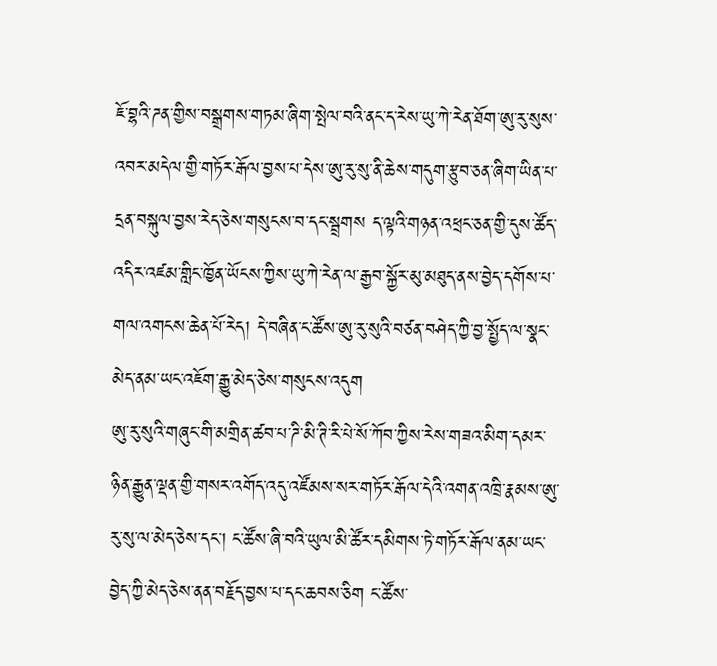ཇོ་བྷའི་ཌན་གྱིས་བསྒྲགས་གཏམ་ཞིག་སྤེལ་བའི་ནང་ད་རེས་ཡུ་ཀེ་རེན་ཐོག་ཨུ་རུ་སུས་འབར་མདེལ་གྱི་གཏོར་རྒོལ་བྱས་པ་དེས་ཨུ་རུ་སུ་ནི་ཆེས་གདུག་རྩུབ་ཅན་ཞིག་ཡིན་པ་དྲན་བསྐུལ་བྱས་རེད་ཅེས་གསུངས་བ་དང་སྦྲགས ད་ལྟའི་གཉན་འཕྲང་ཅན་གྱི་དུས་ཚོད་འདིར་འཛམ་གླིང་ཁྱོན་ཡོངས་ཀྱིས་ཡུ་ཀེ་རེན་ལ་རྒྱབ་སྐྱོར་མུ་མཐུད་ནས་བྱེད་དགོས་པ་གལ་འགངས་ཆེན་པོ་རེད། དེ་བཞིན་ང་ཚོས་ཨུ་རུ་སུའི་བཙན་བཤེད་ཀྱི་བྱ་སྤྱོད་ལ་སྣང་མེད་ནམ་ཡང་འཇོག་རྒྱུ་མེད་ཅེས་གསུངས་འདུག
ཨུ་རུ་སུའི་གཞུང་གི་མགྲིན་ཚབ་པ་ཌི་མི་ཊི་རི་པེ་སོ་ཀོབ་ཀྱིས་རེས་གཟའ་མིག་དམར་ཉིན་རྒྱུན་ལྡན་གྱི་གསར་འགོད་འདུ་འཛོམས་སར་གཏོར་རྒོལ་དེའི་འགན་འཁྲི་རྣམས་ཨུ་རུ་སུ་ལ་མེད་ཅེས་དང་། ང་ཚོས་ཞི་བའི་ཡུལ་མི་ཚོར་དམིགས་ཏེ་གཏོར་རྒོལ་ནམ་ཡང་བྱེད་ཀྱི་མེད་ཅེས་ནན་བརྗོད་བྱས་པ་དང་ཆབས་ཅིག ང་ཚོས་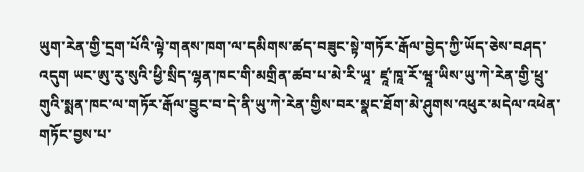ཡུག་རེན་གྱི་དྲག་པོའི་ལྟེ་གནས་ཁག་ལ་དམིགས་ཚད་བཟུང་སྟེ་གཏོར་རྒོལ་བྱེད་ཀྱི་ཡོད་ཅེས་བཤད་འདུག ཡང་ཨུ་རུ་སུའི་ཕྱི་སྲིད་ལྷན་ཁང་གི་མགྲིན་ཚབ་པ་མེ་རི་ཡཱ་ ཛཱ་ཁཱ་རོ་ཝཱ་ཡིས་ཡུ་ཀེ་རེན་གྱི་ཕྲུ་གུའི་སྨན་ཁང་ལ་གཏོར་རྒོལ་བྱུང་བ་དེ་ནི་ཡུ་ཀེ་རེན་གྱིས་བར་སྣང་ཐོག་མེ་ཤུགས་འཕུར་མདེལ་འཕེན་གཏོང་བྱས་པ་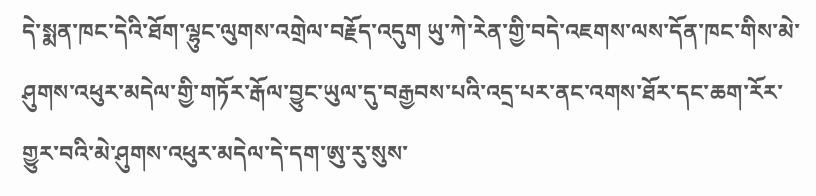དེ་སྨན་ཁང་དེའི་ཐོག་ལྷུང་ལུགས་འགྲེལ་བརྗོད་འདུག ཡུ་ཀེ་རེན་གྱི་བདེ་འཇགས་ལས་དོན་ཁང་གིས་མེ་ཤུགས་འཕུར་མདེལ་གྱི་གཏོར་རྒོལ་བྱུང་ཡུལ་དུ་བརྒྱབས་པའི་འདྲ་པར་ནང་འགས་ཐོར་དང་ཆག་རོར་གྱུར་བའི་མེ་ཤུགས་འཕུར་མདེལ་དེ་དག་ཨུ་རུ་སུས་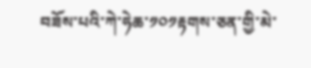བཟོས་པའི་ཀེ་ཧེཆ་༡༠༡རྟགས་ཅན་གྱི་མེ་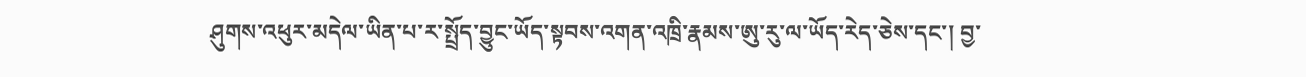ཤུགས་འཕུར་མདེལ་ཡིན་པ་ར་སྤྲོད་བྱུང་ཡོད་སྟབས་འགན་འཁྲི་རྣམས་ཨུ་རུ་ལ་ཡོད་རེད་ཅེས་དང་། བྱ་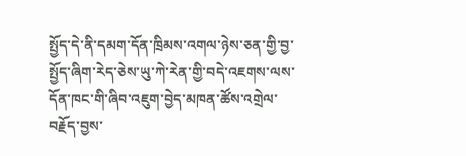སྤྱོད་དེ་ནི་དམག་དོན་ཁྲིམས་འགལ་ཉེས་ཅན་གྱི་བྱ་སྤྱོད་ཞིག་རེད་ཅེས་ཡུ་ཀེ་རེན་གྱི་བདེ་འཇགས་ལས་དོན་ཁང་གི་ཞིབ་འཇུག་བྱེད་མཁན་ཚོས་འགྲེལ་བརྗོད་བྱས་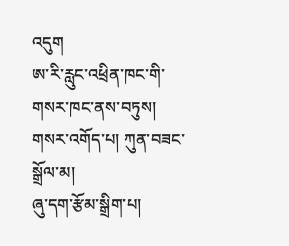འདུག
ཨ་རི་རླུང་འཕྲིན་ཁང་གི་གསར་ཁང་ནས་བཏུས།
གསར་འགོད་པ། ཀུན་བཟང་སྒྲོལ་མ།
ཞུ་དག་རྩོམ་སྒྲིག་པ།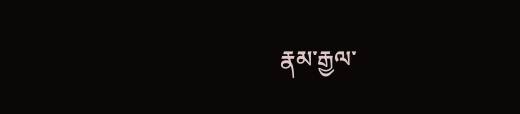རྣམ་རྒྱལ་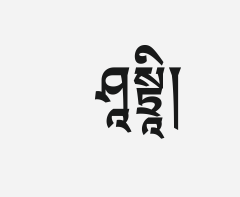ཤཱསྟྲཱི།